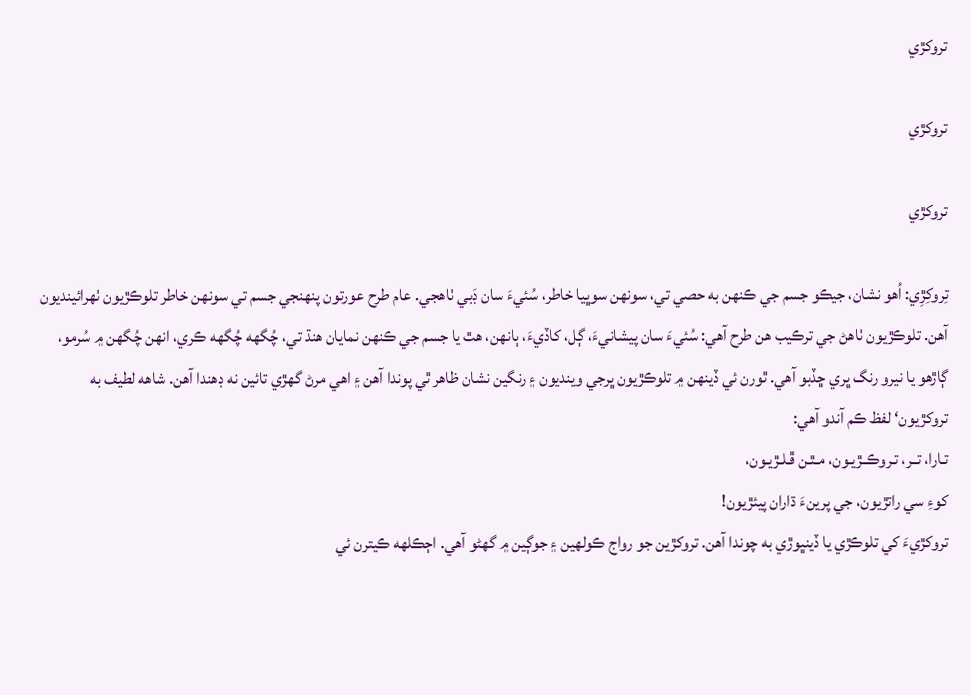تروکڙي

تروکڙي

تروکڙي

تِروکِڙِي: اُهو نشان، جيڪو جسم جي ڪنهن به حصي تي، سونهن سوڀيا خاطر، سُئيءَ سان ڊَبي ٺاهجي. عام طرح عورتون پنهنجي جسم تي سونهن خاطر تلوڪڙيون ٺهرائينديون آهن. تلوڪڙيون ٺاهڻ جي ترڪيب هن طرح آهي: سُئيءَ سان پيشانيءَ، ڳل، کاڏيءَ، ٻانهن، هٿ يا جسم جي ڪنهن نمايان هنڌ تي، چُگهه چُگهه ڪري، انهن چُگهن ۾ سُرمو، ڳاڙهو يا نيرو رنگ ڀري ڇڏبو آهي. ٿورن ئي ڏينهن ۾ تلوڪڙيون ڀرجي وينديون ۽ رنگين نشان ظاهر ٿي پوندا آهن ۽ اهي مرڻ گهڙي تائين نه ڊهندا آهن. شاهه لطيف به تروکڙيون‘ لفظ ڪم آندو آهي:
تـارا، تــر، تـروڪــڙيـون، مـٿـن ڦـلـڙيـون،
کوءِ سي راتڙيون، جي پرينءَ ڌاران پيئڙيون!
تروکڙيءَ کي تلوڪڙي يا ڏينڀوڙي به چوندا آهن. تروکڙين جو رواج ڪولهين ۽ جوڳين ۾ گهڻو آهي. اڄڪلهه ڪيترن ئي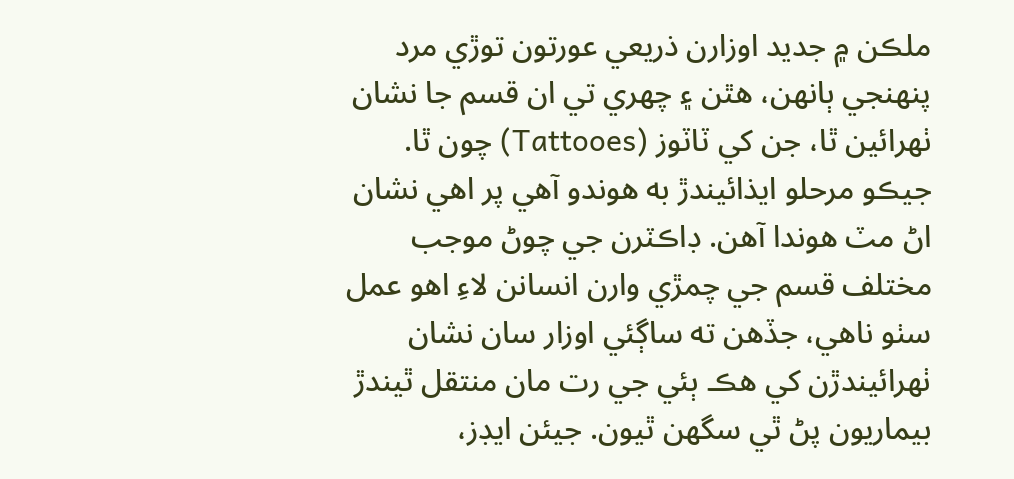ملڪن ۾ جديد اوزارن ذريعي عورتون توڙي مرد پنهنجي ٻانهن، هٿن ۽ چهري تي ان قسم جا نشان ٺهرائين ٿا، جن کي ٽاٽوز (Tattooes) چون ٿا. جيڪو مرحلو ايذائيندڙ به هوندو آهي پر اهي نشان اڻ مٽ هوندا آهن. ڊاڪٽرن جي چوڻ موجب مختلف قسم جي چمڙي وارن انسانن لاءِ اهو عمل سٺو ناهي، جڏهن ته ساڳئي اوزار سان نشان ٺهرائيندڙن کي هڪ ٻئي جي رت مان منتقل ٿيندڙ بيماريون پڻ ٿي سگهن ٿيون. جيئن ايڊز،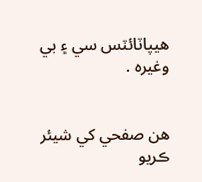هيپاٽائٽس سي ۽ بي وغيره .


هن صفحي کي شيئر ڪريو